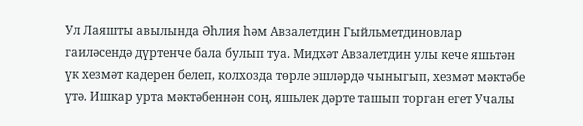Ул Лаяшты авылында Әһлия һәм Авзалетдин Гыйльметдиновлар гаиләсендә дүртенче бала булып туа. Мидхәт Авзалетдин улы кече яшьтән үк хезмәт кадерен белеп, колхозда төрле эшләрдә чыныгып, хезмәт мәктәбе үтә. Ишкар урта мәктәбеннән соң, яшьлек дәрте ташып торган егет Учалы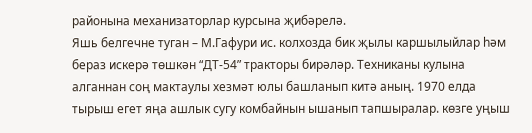районына механизаторлар курсына җибәрелә.
Яшь белгечне туган – М.Гафури ис. колхозда бик җылы каршылыйлар һәм бераз искерә төшкән “ДТ-54” тракторы бирәләр. Техниканы кулына алганнан соң мактаулы хезмәт юлы башланып китә аның. 1970 елда тырыш егет яңа ашлык сугу комбайнын ышанып тапшыралар. көзге уңыш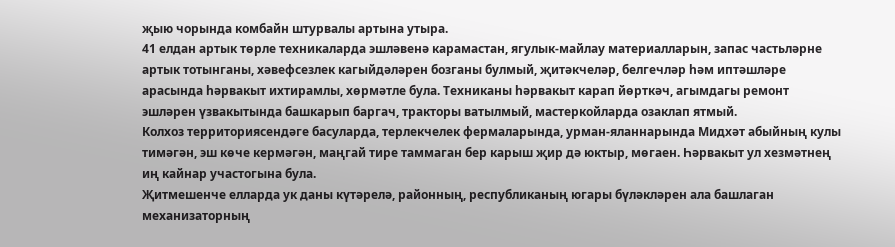җыю чорында комбайн штурвалы артына утыра.
41 елдан артык төрле техникаларда эшләвенә карамастан, ягулык-майлау материалларын, запас частьләрне артык тотынганы, хәвефсезлек кагыйдәләрен бозганы булмый, җитәкчеләр, белгечләр һәм иптәшләре арасында һәрвакыт ихтирамлы, хөрмәтле була. Техниканы һәрвакыт карап йөрткәч, агымдагы ремонт эшләрен үзвакытында башкарып баргач, тракторы ватылмый, мастеркойларда озаклап ятмый.
Колхоз территориясендәге басуларда, терлекчелек фермаларында, урман-яланнарында Мидхәт абыйның кулы тимәгән, эш көче кермәгән, маңгай тире таммаган бер карыш җир дә юктыр, мөгаен. Һәрвакыт ул хезмәтнең иң кайнар участогына була.
Җитмешенче елларда ук даны күтәрелә, районның, республиканың югары бүләкләрен ала башлаган механизаторның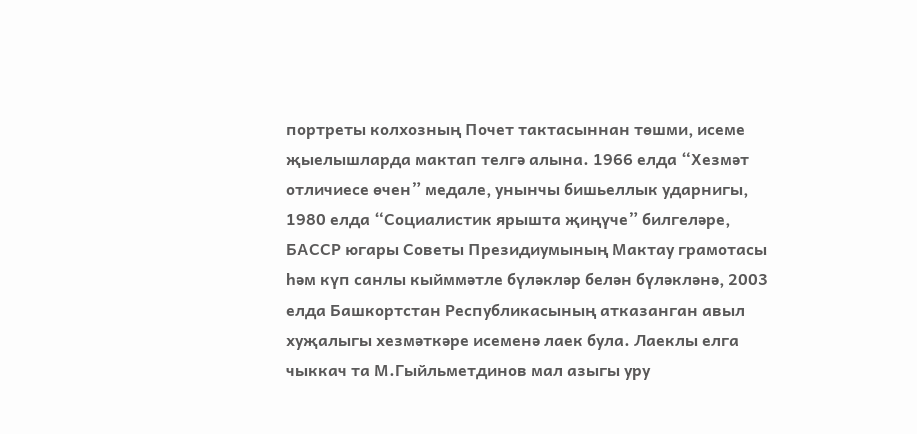портреты колхозның Почет тактасыннан төшми, исеме җыелышларда мактап телгә алына. 1966 елда “Хезмәт отличиесе өчен” медале, унынчы бишьеллык ударнигы, 1980 елда “Социалистик ярышта җиңүче” билгеләре, БАССР югары Советы Президиумының Мактау грамотасы һәм күп санлы кыйммәтле бүләкләр белән бүләкләнә, 2003 елда Башкортстан Республикасының атказанган авыл хуҗалыгы хезмәткәре исеменә лаек була. Лаеклы елга чыккач та М.Гыйльметдинов мал азыгы уру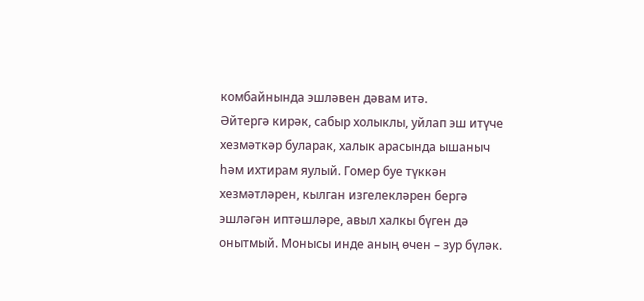комбайнында эшләвен дәвам итә.
Әйтергә кирәк, сабыр холыклы, уйлап эш итүче хезмәткәр буларак, халык арасында ышаныч һәм ихтирам яулый. Гомер буе түккән хезмәтләрен, кылган изгелекләрен бергә эшләгән иптәшләре, авыл халкы бүген дә онытмый. Монысы инде аның өчен – зур бүләк.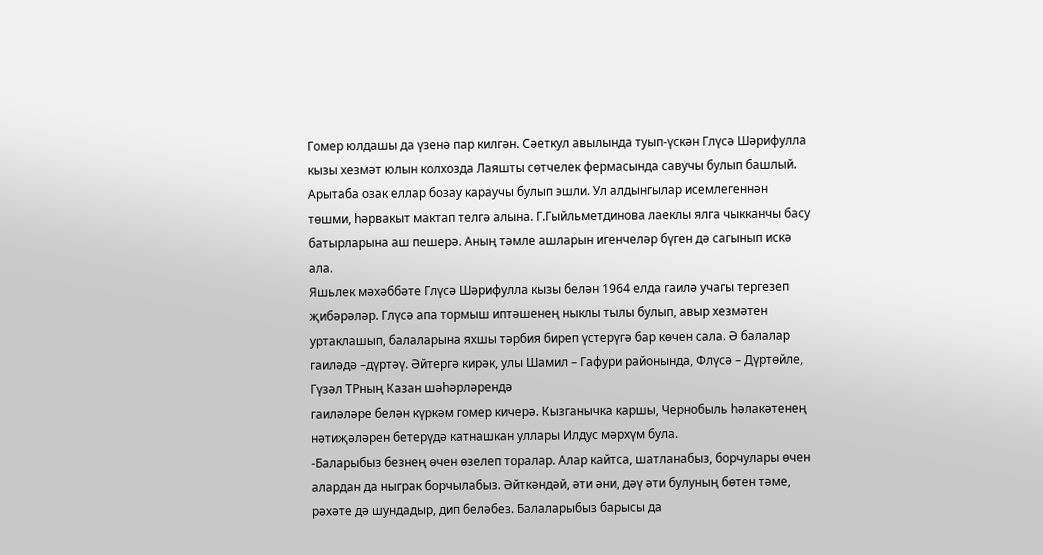Гомер юлдашы да үзенә пар килгән. Сәеткул авылында туып-үскән Глүсә Шәрифулла кызы хезмәт юлын колхозда Лаяшты сөтчелек фермасында савучы булып башлый. Арытаба озак еллар бозау караучы булып эшли. Ул алдынгылар исемлегеннән төшми, һәрвакыт мактап телгә алына. Г.Гыйльметдинова лаеклы ялга чыкканчы басу батырларына аш пешерә. Аның тәмле ашларын игенчеләр бүген дә сагынып искә ала.
Яшьлек мәхәббәте Глүсә Шәрифулла кызы белән 1964 елда гаилә учагы тергезеп җибәрәләр. Глүсә апа тормыш иптәшенең ныклы тылы булып, авыр хезмәтен уртаклашып, балаларына яхшы тәрбия биреп үстерүгә бар көчен сала. Ә балалар гаиләдә –дүртәү. Әйтергә кирәк, улы Шамил – Гафури районында, Флүсә – Дүртөйле, Гүзәл ТРның Казан шәһәрләрендә
гаиләләре белән күркәм гомер кичерә. Кызганычка каршы, Чернобыль һәлакәтенең нәтиҗәләрен бетерүдә катнашкан уллары Илдус мәрхүм була.
-Баларыбыз безнең өчен өзелеп торалар. Алар кайтса, шатланабыз, борчулары өчен алардан да ныграк борчылабыз. Әйткәндәй, әти әни, дәү әти булуның бөтен тәме, рәхәте дә шундадыр, дип беләбез. Балаларыбыз барысы да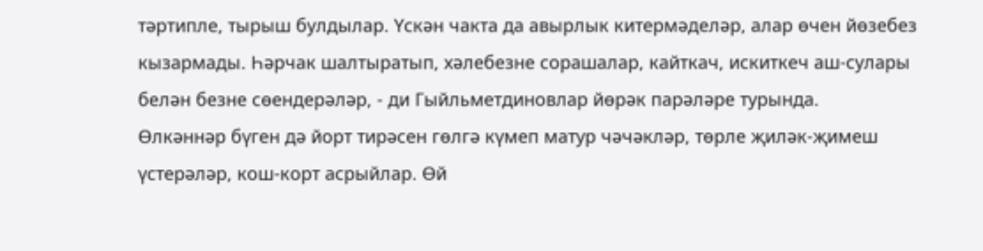тәртипле, тырыш булдылар. Үскән чакта да авырлык китермәделәр, алар өчен йөзебез кызармады. Һәрчак шалтыратып, хәлебезне сорашалар, кайткач, искиткеч аш-сулары белән безне сөендерәләр, - ди Гыйльметдиновлар йөрәк парәләре турында.
Өлкәннәр бүген дә йорт тирәсен гөлгә күмеп матур чәчәкләр, төрле җиләк-җимеш үстерәләр, кош-корт асрыйлар. Өй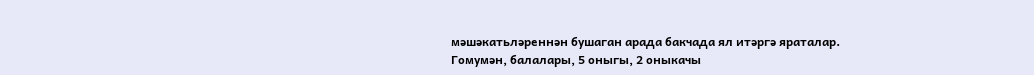мәшәкатьләреннән бушаган арада бакчада ял итәргә яраталар. Гомумән, балалары, 5 оныгы, 2 оныкачы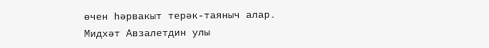өчен һәрвакыт терәк-таяныч алар.
Мидхәт Авзалетдин улы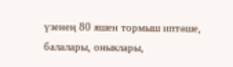үзенең 80 яшен тормыш иптәше, балалары, оныклары,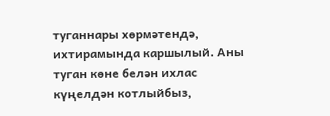туганнары хөрмәтендә, ихтирамында каршылый. Аны туган көне белән ихлас күңелдән котлыйбыз,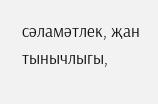сәламәтлек, җан тынычлыгы,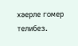хәерле гомер телибез.